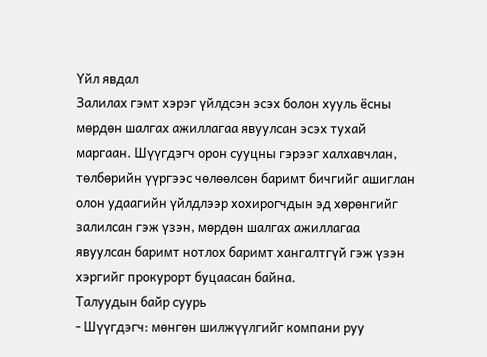Үйл явдал
Залилах гэмт хэрэг үйлдсэн эсэх болон хууль ёсны мөрдөн шалгах ажиллагаа явуулсан эсэх тухай маргаан. Шүүгдэгч орон сууцны гэрээг халхавчлан, төлбөрийн үүргээс чөлөөлсөн баримт бичгийг ашиглан олон удаагийн үйлдлээр хохирогчдын эд хөрөнгийг залилсан гэж үзэн, мөрдөн шалгах ажиллагаа явуулсан баримт нотлох баримт хангалтгүй гэж үзэн хэргийг прокурорт буцаасан байна.
Талуудын байр суурь
- Шүүгдэгч: мөнгөн шилжүүлгийг компани руу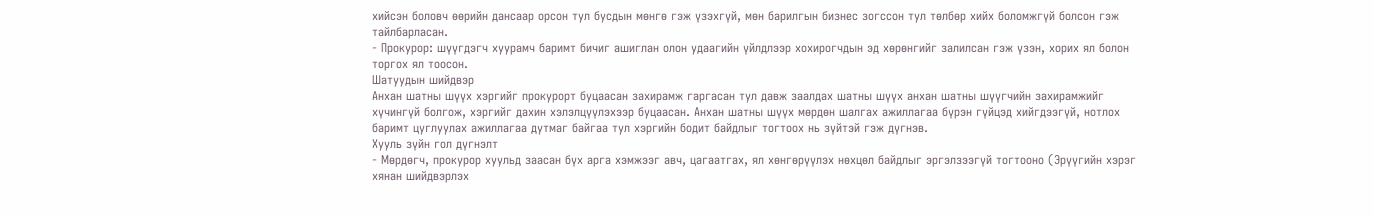хийсэн боловч өөрийн дансаар орсон тул бусдын мөнгө гэж үзэхгүй, мөн барилгын бизнес зогссон тул төлбөр хийх боломжгүй болсон гэж тайлбарласан.
- Прокурор: шүүгдэгч хуурамч баримт бичиг ашиглан олон удаагийн үйлдлээр хохирогчдын эд хөрөнгийг залилсан гэж үзэн, хорих ял болон торгох ял тоосон.
Шатуудын шийдвэр
Анхан шатны шүүх хэргийг прокурорт буцаасан захирамж гаргасан тул давж заалдах шатны шүүх анхан шатны шүүгчийн захирамжийг хүчингүй болгож, хэргийг дахин хэлэлцүүлэхээр буцаасан. Анхан шатны шүүх мөрдөн шалгах ажиллагаа бүрэн гүйцэд хийгдээгүй, нотлох баримт цуглуулах ажиллагаа дутмаг байгаа тул хэргийн бодит байдлыг тогтоох нь зүйтэй гэж дүгнэв.
Хууль зүйн гол дүгнэлт
- Мөрдөгч, прокурор хуульд заасан бүх арга хэмжээг авч, цагаатгах, ял хөнгөрүүлэх нөхцөл байдлыг эргэлзээгүй тогтооно (Эрүүгийн хэрэг хянан шийдвэрлэх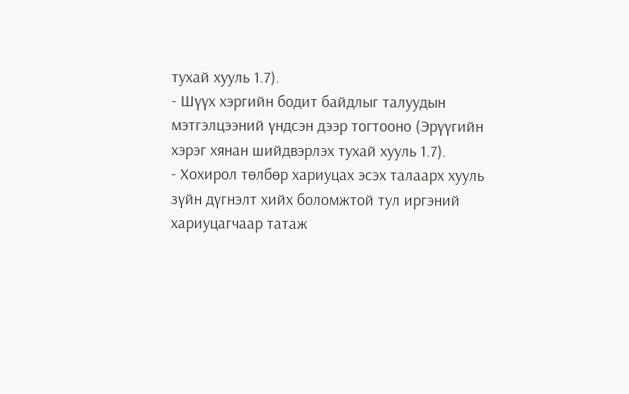тухай хууль 1.7).
- Шүүх хэргийн бодит байдлыг талуудын мэтгэлцээний үндсэн дээр тогтооно (Эрүүгийн хэрэг хянан шийдвэрлэх тухай хууль 1.7).
- Хохирол төлбөр хариуцах эсэх талаарх хууль зүйн дүгнэлт хийх боломжтой тул иргэний хариуцагчаар татаж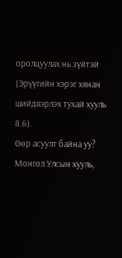оролцуулах нь зүйтэй (Эрүүгийн хэрэг хянан шийдвэрлэх тухай хууль 8.6).
Өөр асуулт байна уу?
Монгол Улсын хууль,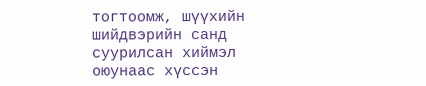тогтоомж, шүүхийн шийдвэрийн санд суурилсан хиймэл оюунаас хүссэн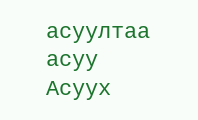асуултаа асуу
Асуух